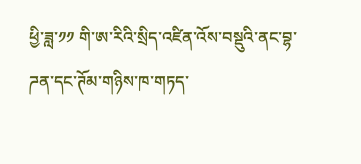ཕྱི་ཟླ་༡༡ གི་ཨ་རིའི་སྲིད་འཛིན་འོས་བསྡུའི་ནང་བྷ་ཌན་དང་ཊོམ་གཉིས་ཁ་གཏད་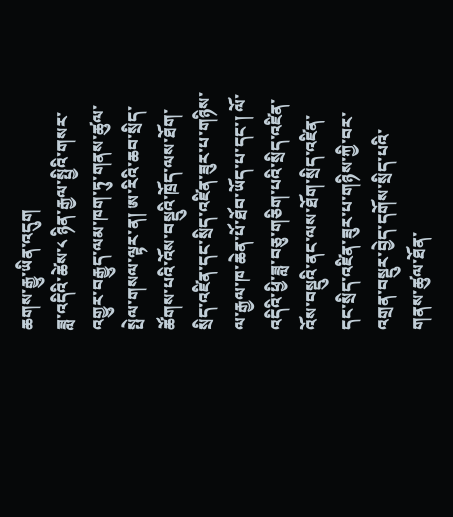ཆགས་རྒྱུ་ཡིན་འདུག
ཟླ་འདིའི་ཚེས་༨ ཉིན་རྒྱལ་སྤྱིའི་གསར་འགྱུར་བརྒྱུད་ལམ་ཁག་ཏུ་གནས་ཚུལ་སྤེལ་གསལ་ལྟར་ན། ཨ་རིའི་ཆབ་སྲིད་ཚོགས་པའི་འོས་བསྡུའི་ཁྲོད་ལས་ཐོག་སྲིད་འཛིན་དང་སྲིད་འཛིན་ཟུར་པ་གཉིས་ལ་རྒྱལ་ཁ་ཆེན་པོ་ཐོབ་ཡོད་པ་དང་། ལོ་འདིའི་ཕྱི་ཟླ་བཅུ་གཅིག་པའི་སྲིད་འཛིན་འོས་བསྡུའི་ནང་ལས་ཐོག་སྲིད་འཛིན་དང་སྲིད་འཛིན་ཟུར་པ་གཉིས་ཀྱི་བར་འགྲན་བསྡུར་བྱེད་དགོས་སྲིད་པའི་གནས་ཚུལ་ཐོན་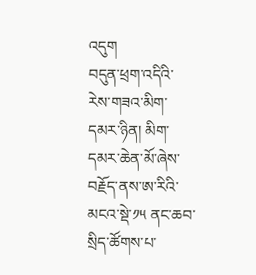འདུག
བདུན་ཕྲག་འདིའི་རེས་གཟའ་མིག་དམར་ཉིན། མིག་དམར་ཆེན་མོ་ཞེས་བརྗོད་ནས་ཨ་རིའི་མངའ་སྡེ་༡༥ ནང་ཆབ་སྲིད་ཚོགས་པ་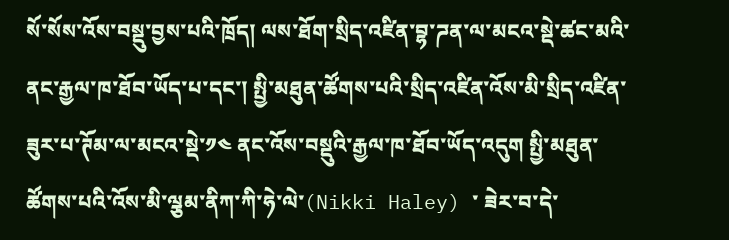སོ་སོས་འོས་བསྡུ་བྱས་པའི་ཁྲོད། ལས་ཐོག་སྲིད་འཛིན་བྷ་ཌན་ལ་མངའ་སྡེ་ཚང་མའི་ནང་རྒྱལ་ཁ་ཐོབ་ཡོད་པ་དང་། སྤྱི་མཐུན་ཚོགས་པའི་སྲིད་འཛིན་འོས་མི་སྲིད་འཛིན་ཟུར་པ་ཊོམ་ལ་མངའ་སྡེ་༡༤ ནང་འོས་བསྡུའི་རྒྱལ་ཁ་ཐོབ་ཡོད་འདུག སྤྱི་མཐུན་ཚོགས་པའི་འོས་མི་ལྕམ་ནིཀ་ཀི་ཧེ་ལེ་(Nikki Haley) ་ ཟེར་བ་དེ་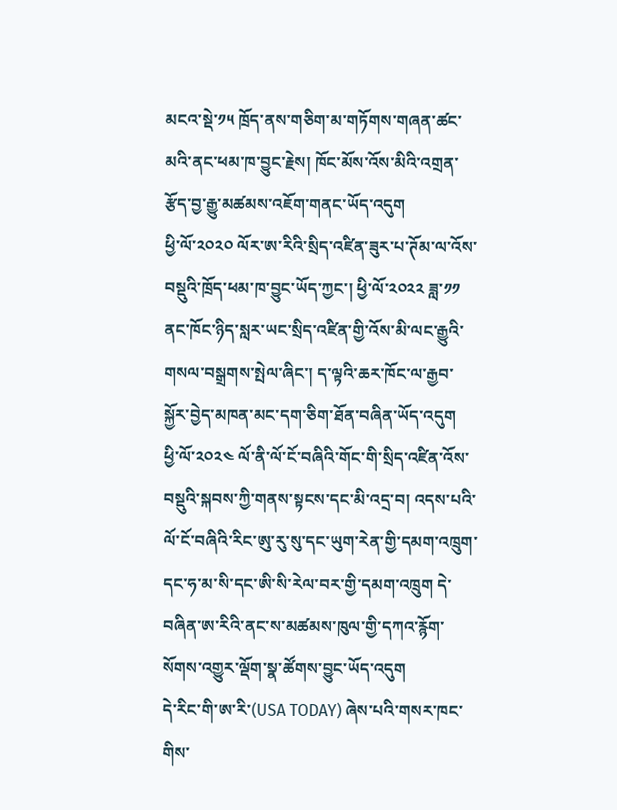མངའ་སྡེ་༡༥ ཁྲོད་ནས་གཅིག་མ་གཏོགས་གཞན་ཚང་མའི་ནང་ཕམ་ཁ་བྱུང་རྗེས། ཁོང་མོས་འོས་མིའི་འགྲན་རྩོད་བྱ་རྒྱུ་མཚམས་འཇོག་གནང་ཡོད་འདུག
ཕྱི་ལོ་༢༠༢༠ ལོར་ཨ་རིའི་སྲིད་འཛིན་ཟུར་པ་ཊོམ་ལ་འོས་བསྡུའི་ཁྲོད་ཕམ་ཁ་བྱུང་ཡོད་ཀྱང་། ཕྱི་ལོ་༢༠༢༢ ཟླ་༡༡ ནང་ཁོང་ཉིད་སླར་ཡང་སྲིད་འཛིན་གྱི་འོས་མི་ལང་རྒྱུའི་གསལ་བསྒྲགས་སྤེལ་ཞིང་། ད་ལྟའི་ཆར་ཁོང་ལ་རྒྱབ་སྐྱོར་བྱེད་མཁན་མང་དག་ཅིག་ཐོན་བཞིན་ཡོད་འདུག
ཕྱི་ལོ་༢༠༢༤ ལོ་ནི་ལོ་ངོ་བཞིའི་གོང་གི་སྲིད་འཛིན་འོས་བསྡུའི་སྐབས་ཀྱི་གནས་སྟངས་དང་མི་འདྲ་བ། འདས་པའི་ལོ་ངོ་བཞིའི་རིང་ཨུ་རུ་སུ་དང་ཡུག་རེན་གྱི་དམག་འཁྲུག་དང་ཧ་མ་སི་དང་ཨི་སི་རེལ་བར་གྱི་དམག་འཁྲུག དེ་བཞིན་ཨ་རིའི་ནང་ས་མཚམས་ཁུལ་གྱི་དཀའ་རྙོག་སོགས་འགྱུར་ལྡོག་སྣ་ཚོགས་བྱུང་ཡོད་འདུག
དེ་རིང་གི་ཨ་རི་(USA TODAY) ཞེས་པའི་གསར་ཁང་གིས་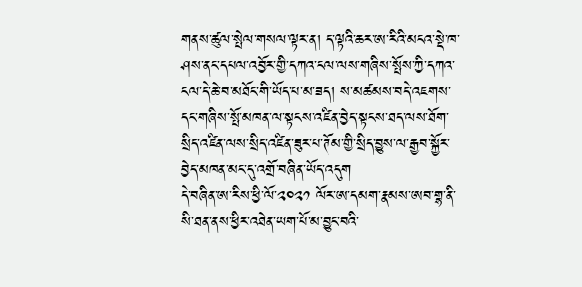གནས་ཚུལ་སྤེལ་གསལ་ལྟར་ན། ད་ལྟའི་ཆར་ཨ་རིའི་མངའ་སྡེ་ཁ་ཤས་ནང་དཔལ་འབྱོར་གྱི་དཀའ་ངལ་ལས་གཞིས་སྤོས་ཀྱི་དཀའ་ངལ་དེ་ཆེ་བ་མཐོང་གི་ཡོད་པ་མ་ཟད། ས་མཚམས་བདེ་འཇགས་དང་གཞིས་སྤོ་མཁན་ལ་སྟངས་འཛིན་བྱེད་སྟངས་ཐད་ལས་ཐོག་སྲིད་འཛིན་ལས་སྲིད་འཛིན་ཟུར་པ་ཊོམ་གྱི་སྲིད་བྱུས་ལ་རྒྱབ་སྐྱོར་བྱེད་མཁན་མང་དུ་འགྲོ་བཞིན་ཡོད་འདུག
དེ་བཞིན་ཨ་རིས་ཕྱི་ལོ་༢༠༢༡ ལོར་ཨ་དམག་རྣམས་ཨབ་གྷ་ནི་སི་ཐན་ནས་ཕྱིར་འཐེན་ཡག་པོ་མ་བྱུང་བའི་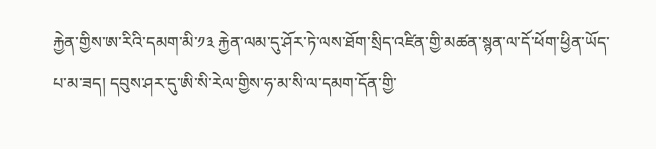རྐྱེན་གྱིས་ཨ་རིའི་དམག་མི་༡༣ རྐྱེན་ལམ་དུ་ཤོར་ཏེ་ལས་ཐོག་སྲིད་འཛིན་གྱི་མཚན་སྙན་ལ་དོ་ཕོག་ཕྱིན་ཡོད་པ་མ་ཟད། དབུས་ཤར་དུ་ཨི་སི་རེལ་གྱིས་ཧ་མ་སི་ལ་དམག་དོན་གྱི་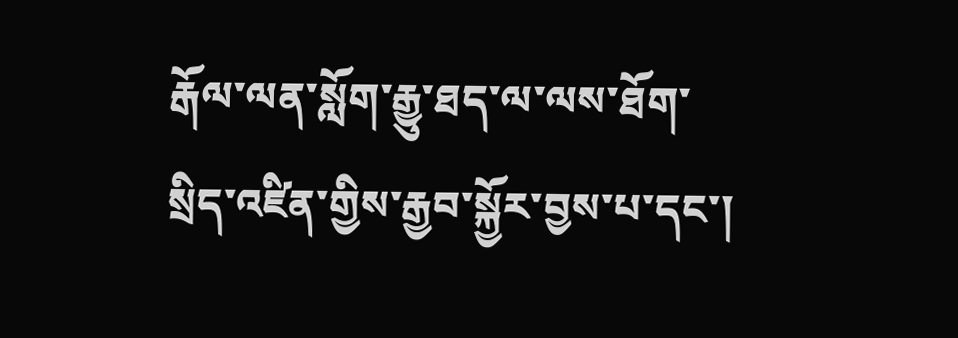རྒོལ་ལན་སློག་རྒྱུ་ཐད་ལ་ལས་ཐོག་སྲིད་འཛིན་གྱིས་རྒྱབ་སྐྱོར་བྱས་པ་དང་།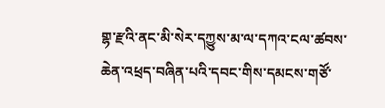གྷ་རྫའི་ནང་མི་སེར་དཀྱུས་མ་ལ་དཀའ་ངལ་ཚབས་ཆེན་འཕྲད་བཞིན་པའི་དབང་གིས་དམངས་གཙོ་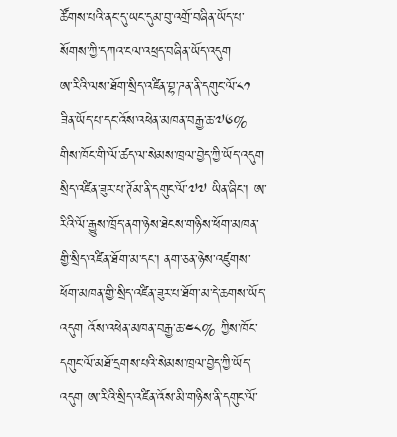ཚོགས་པའི་ནང་དུ་ཡང་དུམ་བུ་འགྲོ་བཞིན་ཡོད་པ་སོགས་ཀྱི་དཀའ་ངལ་འཕྲད་བཞིན་ཡོད་འདུག
ཨ་རིའི་ལས་ཐོག་སྲིད་འཛིན་བྷ་ཌན་ནི་དགུང་ལོ་༨༡ ཟིན་ཡོད་པ་དང་འོས་འཕེན་མཁན་བརྒྱ་ཆ་༧༦% གིས་ཁོང་གི་ལོ་ཚད་ལ་སེམས་ཁྲལ་བྱེད་ཀྱི་ཡོད་འདུག སྲིད་འཛིན་ཟུར་པ་ཊོམ་ནི་དགུང་ལོ་༧༧ ཡིན་ཞིང་། ཨ་རིའི་ལོ་རྒྱུས་ཁྲོད་ནག་ཉེས་ཐེངས་གཉིས་ཕོག་མཁན་གྱི་སྲིད་འཛིན་ཐོག་མ་དང་། ནག་ཅན་ཉེས་འཛུགས་ཕོག་མཁན་གྱི་སྲིད་འཛིན་ཟུར་པ་ཐོག་མ་དེ་ཆགས་ཡོད་འདུག འོས་འཕེན་མཁན་བརྒྱ་ཆ་༤༨% ཀྱིས་ཁོང་དགུང་ལོ་མཐོ་དྲགས་པའི་སེམས་ཁྲལ་བྱེད་ཀྱི་ཡོད་འདུག ཨ་རིའི་སྲིད་འཛིན་འོས་མི་གཉིས་ནི་དགུང་ལོ་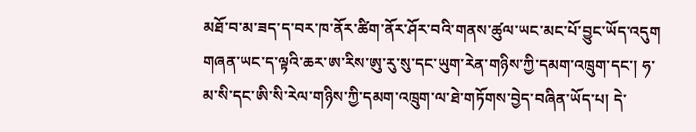མཐོ་བ་མ་ཟད་ད་བར་ཁ་ནོར་ཚིག་ནོར་ཤོར་བའི་གནས་ཚུལ་ཡང་མང་པོ་བྱུང་ཡོད་འདུག
གཞན་ཡང་ད་ལྟའི་ཆར་ཨ་རིས་ཨུ་རུ་སུ་དང་ཡུག་རེན་གཉིས་ཀྱི་དམག་འཁྲུག་དང་། ཧ་མ་སི་དང་ཨི་སི་རེལ་གཉིས་ཀྱི་དམག་འཁྲུག་ལ་ཐེ་གཏོགས་བྱེད་བཞིན་ཡོད་པ། དེ་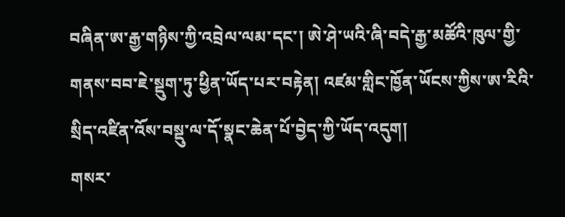བཞིན་ཨ་རྒྱ་གཉིས་ཀྱི་འབྲེལ་ལམ་དང་། ཨེ་ཤེ་ཡའི་ཞི་བདེ་རྒྱ་མཚོའི་ཁུལ་གྱི་གནས་བབ་ཇེ་སྡུག་ཏུ་ཕྱིན་ཡོད་པར་བརྟེན། འཛམ་གླིང་ཁྱོན་ཡོངས་ཀྱིས་ཨ་རིའི་སྲིད་འཛིན་འོས་བསྡུ་ལ་དོ་སྣང་ཆེན་པོ་བྱེད་ཀྱི་ཡོད་འདུག།
གསར་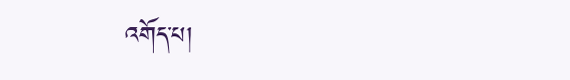འགོད་པ།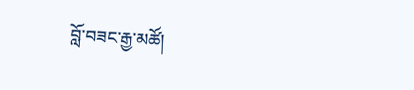བློ་བཟང་རྒྱ་མཚོ།